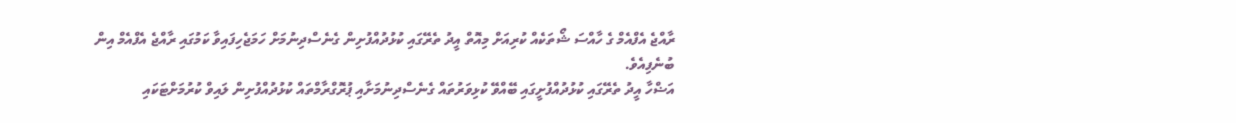ރާއްޖެ އެފްއެމް ގެ ހާއްސަ ޝޯތަކެއް ކުރިއަށް މިއޮތް އީދު ތެރޭގައި ކުޅުދުއްފުށިން ގެނެސްދިނުމަށް ހަމަޖެހިފައިވާ ކަމުގައި ރާއްޖެ އެފްއެމް އިން ބުނެފިއެވެ.
އަޟްހާ އީދު ތެރޭގައި ކުޅުދުއްފުށީގައި ބޭއްވޭ ކުޅިވަރުތައް ގެނެސްދިނުމަށާއި ޕުރޮގްރާމްތައް ކުޅުދުއްފުށިން ލައިވް ކުރުމަށްޓަކައި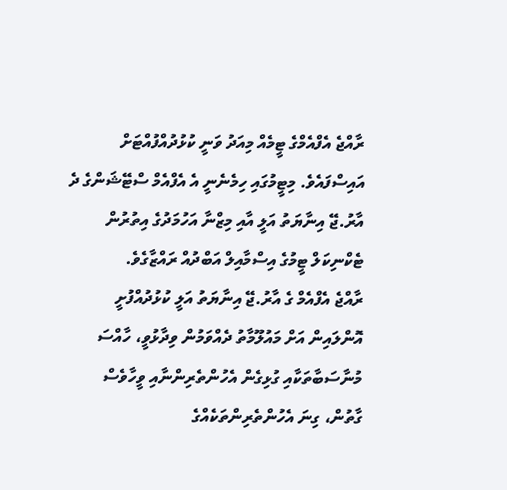ރާއްޖެ އެފްއެމްގެ ޓީމެއް މިއަދު ވަނީ ކުޅުދުއްފުއްޓަށް އައިސްފައެވެ. މިޓީމުގައި ހިމެނެނީ އެ އެފްއެމް ސްޓޭޝަންގެ ދެ އާރު.ޖޭ އިނާޔަތު އަލީ އާއި މިޒްނާ އަހުމަދުގެ އިތުރުން ޓެކްނިކަލް ޓީމުގެ އިސްމާއިލް އަބްދުއް ރައްޒާގެވެ.
ރާއްޖެ އެފްއެމް ގެ އާރު.ޖޭ އިނާޔަތު އަލީ ކުޅުދުއްފުށީ އޮންލައިން އަށް މައުލޫމާތު ދެއްވަމުން ވިދާޅުވީ، ހާއްސަ މުނާސަބާތަކާއި ގުޅިގެން އެހުންތެރިންނާއި ވީހާވެސް ގާތުން، ގިނަ އެހުންތެރިންތަކެއްގެ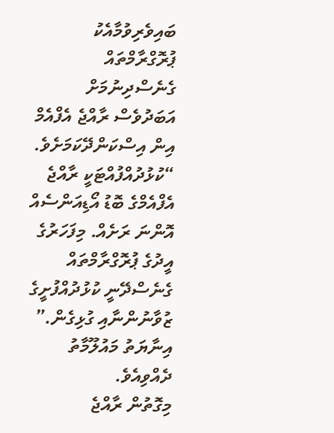ބައިވެރިވުމާއެކު ޕުރޮގްރާމްތައް ގެނެސްދިނުމަށް އަބަދުވެސް ރާއްޖެ އެފްއެމް އިން އިސްކަންދޭކަމަށެވެ.
“ކުޅުދުއްފުއްޓަކީ ރާއްޖެ އެފްއެމްގެ ބޮޑު އޯޑިއަންސެއް އޮންނަ ރަށެއް. މިފަހަރުގެ އީދުގެ ޕުރޮގްރާމްތައް ގެނެސްދޭނީ ކުޅުދުއްފުށީގެ ޒުވާނުންނާއި ގުޅިގެން.” އިނާޔަތު މައުލޫމާތު ދެއްވިއެވެ.
މިގޮތުން ރާއްޖެ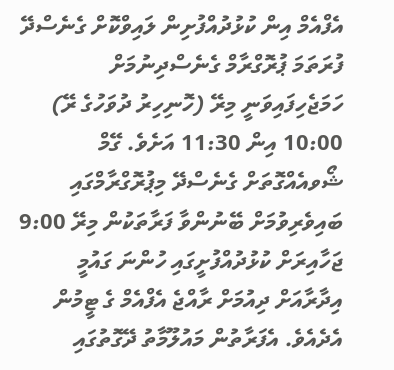އެފްއެމް އިން ކުޅުދުއްފުށިން ލައިވްކޮށް ގެނެސްދޭ ފުރަތަމަ ޕުރޮގްރާމް ގެނެސްދިނުމަށް ހަމަޖެހިފައިވަނީ މިރޭ (ހޮނިހިރު ދުވަހުގެ ރޭ) 10:00 އިން 11:30 އަށެވެ. ގޭމް ޝޯވއެއްގޮތަށް ގެނެސްދޭ މިޕުރޮގްރާމްގައި ބައިވެރިވުމަށް ބޭނުންވާ ފަރާތަކުން މިރޭ 9:00 ޖަހާއިރަށް ކުޅުދުއްފުށީގައި ހުންނަ ގައުމީ އިދާރާއަށް ދިއުމަށް ރާއްޖެ އެފްއެމް ގެ ޓީމުން އެދެއެވެ. އެފަރާތުން މައުލޫމާތު ދޭގޮތުގައި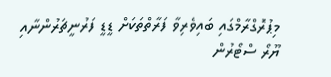މިޕުރޮގްރާމްގައި ބައިވެރިވާ ފަރާތްތަކަށް ޑީޑީ ފަރުނީޗަރުންނާއި ޔޫރޯ ސްޓޯރުން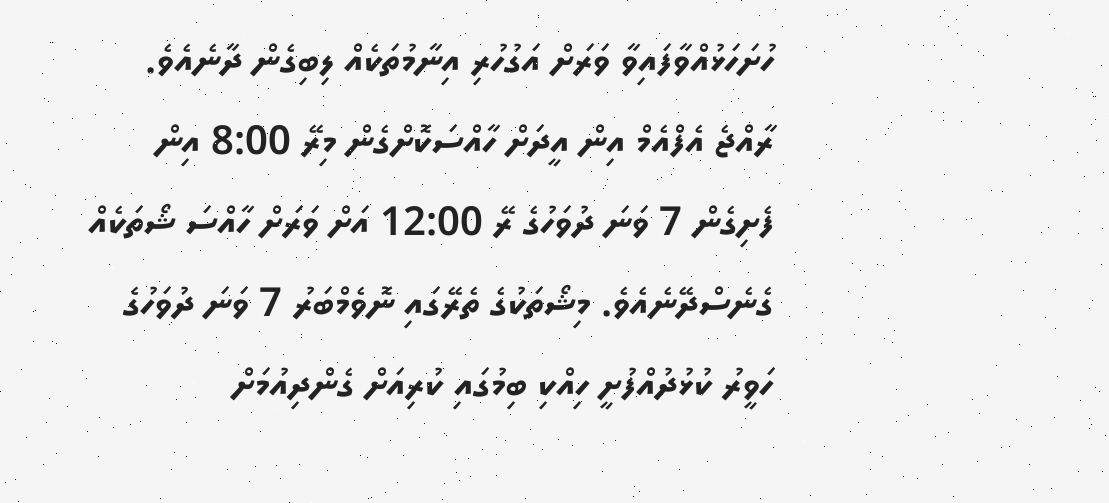ހުށަހަޅުއްވާފައިވާ ވަރަށް އަގުހުރި އިނާމުތަކެއް ލިބިގެން ދާނެއެވެ.
ރާއްޖެ އެފްއެމް އިން އީދަށް ހާއްސަކޮށްގެން މިރޭ 8:00 އިން ފެށިގެން 7 ވަނަ ދުވަހުގެ ރޭ 12:00 އަށް ވަރަށް ހާއްސަ ޝޯތަކެއް ގެނެސްދޭނެއެވެ. މިޝޯތަކުގެ ތެރޭގައި ނޮވެމްބަރު 7 ވަނަ ދުވަހުގެ ހަވީރު ކުޅުދުއްފުށީ ހިއްކި ބިމުގައި ކުރިއަށް ގެންދިއުމަށް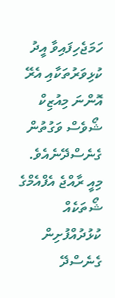ހަމަޖެހިފައިވާ އީދު ކުޅިވަރުތަކާއި އެރޭ އޮންނަ މިއުޒިކް ޝޯވެސް ވަގުތުން ގެނެސްދޭނެއެވެ.
މިއީ ރާއްޖެ އެފްއެމްގެ ޝޯތަކެއް ކުޅުދުއްފުށިން ގެނެސްދޭ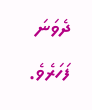ދެވަނަ ފަހަރެވެ.